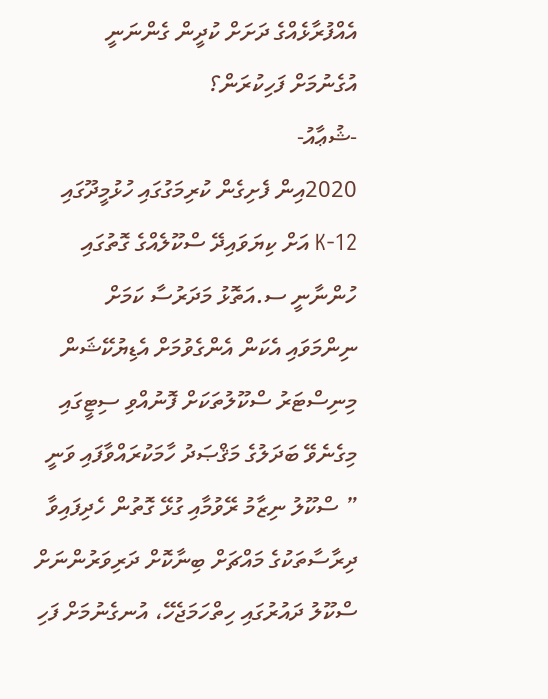އެއްފުރާޅެއްގެ ދަށަށް ކުދީން ގެންނަނީ އުގެނުމަށް ފަހިކުރަން؟
-ޝުޢާއު-
2020އިން ފެށިގެން ކުރިމަގުގައި ހުޅުމީދޫގައި 12-K އަށް ކިޔަވައިދޭ ސްކޫލެއްގެ ގޮތުގައި ހުންނާނީ ސ.އަތޮޅު މަދަރުސާ ކަމަށް ނިންމަވައި އެކަން އެންގެވުމަށް އެޑިޔުކޭޝަން މިނިސްޓަރު ސްކޫލުތަކަށް ފޮނުއްވި ސިޓީގައި މިގެނެވޭ ބަދަލުގެ މަޤްޞަދު ހާމަކުރައްވާފައި ވަނީ ” ސްކޫލު ނިޒާމު ރޭވުމާއި ގުޅޭ ގޮތުން ހެދިފައިވާ ދިރާސާތަކުގެ މައްޗަށް ބިނާކޮށް ދަރިވަރުންނަށް ސްކޫލު ދައުރުގައި ހިތްހަމަޖެހޭ، އުނގެނުމަށް ފަހި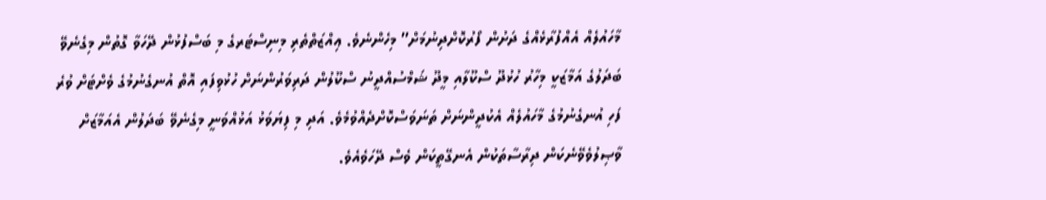މާހައުލެއް އެއްފުރާޅެއްގެ ދަށުން ފޯރުކޮށްދިނުމަށް” މިހެންނެވެ. ޢިއްޒަތްތެރި މިނިސްޓަރގެ މި ބަސްފުޅުން ދޭހަވާ ގޮތުން މިގެނެވޭ ބަދަލުގެ އަމާޒަކީ މިހާރު ހުޅުދޫ ސްކޫލާއި މީދޫ ޝަމްސުއްދީނު ސްކޫލުން ދަރިވަރުންނަށް ހުޅުވިފައި އޮތް އުނގެނުމުގެ ވެށްޓަށް ވުރެ ފަހި އުނގެނުމުގެ މާހައުލެއް އެކުދީންނަށް ތަނަވަސްކޮށްދެއްވުމެވެ. އަދި މި ފިޔަވަޅު އަޅުއްވަނީ މިގެނެވޭ ބަދަލުން އެއަމާޒަށް ވާޞިލުވެވޭނެކަން ދިރާސާތަކުން އެނގޭތީކަން ވެސް ދޭހަވެއެވެ.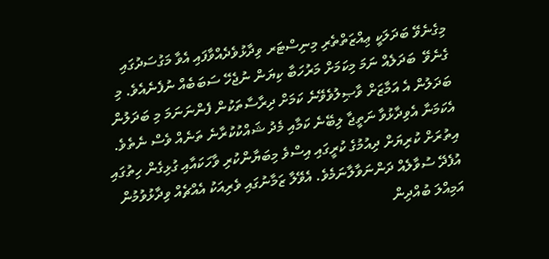މިގެނެވޭ ބަދަލަކީ ޢިއްޒަތްތެރި މިނިސްޓަރ ވިދާޅުވެދެއްވާފައި އެވާ މަގުސަދުގައި ގެނެވޭ  ބަދަލެއް ނަމަ މިކަމަށް މަރުހަބާ ކިޔަން ނުޖެހޭ ސަބަބެއް ނުފެނެއެވެ. މި ބަދަލުން އެ އަމާޒަށް ވާޞިލުވެވޭނެ ކަމަށް ދިރާސާތަކުން ފެންނަނަމަ މި ބަދަލުން އެކަމަނާ އެވިދާޅުވާ ނަތީޖާ ލިބޭނެ ކަމާއި މެދު ޝައްކުކުރާނެ ތަނެއް ވެސް ނެތެވެ.
އިތުރަށް ކުރިޔަށް ދިއުމުގެ ކުރީގައި އިސްވެ މިބަޔާންކުރި ވާހަކައާއި ގުޅިގެން ހިތުގައި އުފެދޭ ސުވާލެއް ދަންނަވާލާނަމެވެ. އެވޭލާ ޒަމާނުގައި ވެރިއަކު އެއްޗެއް ވިދާޅުވުމުން އަމިއްލަ ބުއްދިން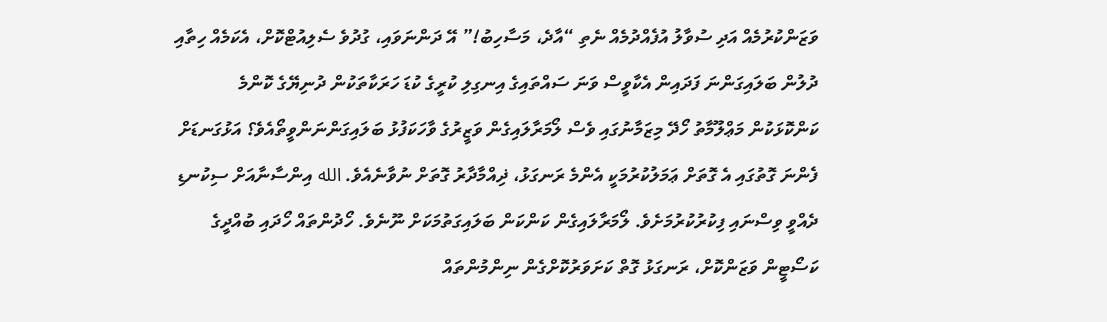ވަޒަންކުރުމެއް އަދި ސުވާލު އުފެއްދުމެއް ނެތި “އާދެ، މަސާހިބު!” އޭ ދަންނަވައި، ގުދުވެ ސެލިއުޓްކޮށް، އެކަމެއް ހިތާއި ދުލުން ބަލައިގަންނަ ފަދައިން އެކާވީސް ވަނަ ސައްތައިގެ އިނގިލި ކުރީގެ ކުޑަ ހަރަކާތަކުން ދުނިޔޭގެ ކޮންމެ ކަންކޮޅަކުން މަޢްލޫމާތު ހޯދޭ މިޒަމާނުގައި ވެސް ލޯމަރާލައިގެން ވަޒީރުގެ ވާހަކަފުޅު ބަލައިގަންނަންވީތޯއެވެ؟ އަޅުގަނޑަށް ފެންނަ ގޮތުގައި އެ ގޮތަށް ޢަމަލުކުރުމަކީ އެންމެ ރަނގަޅު، ޛިއްމާދާރު ގޮތަށް ނުވާނެއެވެ. الله އިންސާނާއަށް ސިކުނޑި ދެއްވީ ވިސްނައި ފިކުރުކުރުމަށެވެ. ލޯމަރާލައިގެން ކަންކަން ބަލައިގަތުމަކަށް ނޫނެވެ. ހޯދުންތައް ހޯދައި ބުއްދީގެ ކަސޯޓީން ވަޒަންކޮށް، ރަނގަޅު ގޮތް ކަށަވަރުކޮށްގެން ނިންމުންތައް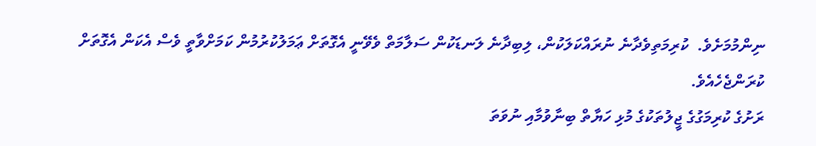ނިންމުމަށެވެ.  ކުރިމަތިވެދާނެ ނުރައްކަލަކުން، ލިބިދާނެ ލަނޑަކުން ސަލާމަތް ވެވޭނީ އެގޮތަށް ޢަމަލުކުރުމުން ކަމަށްވާތީ ވެސް އެކަން އެގޮތަށް ކުރަންޖެހެއެވެ.
ރަށުގެ ކުރިމަގުގެ ޖީލުތަކުގެ މުޅި ހަޔާތް ބިނާވުމާއި ނުވަތަ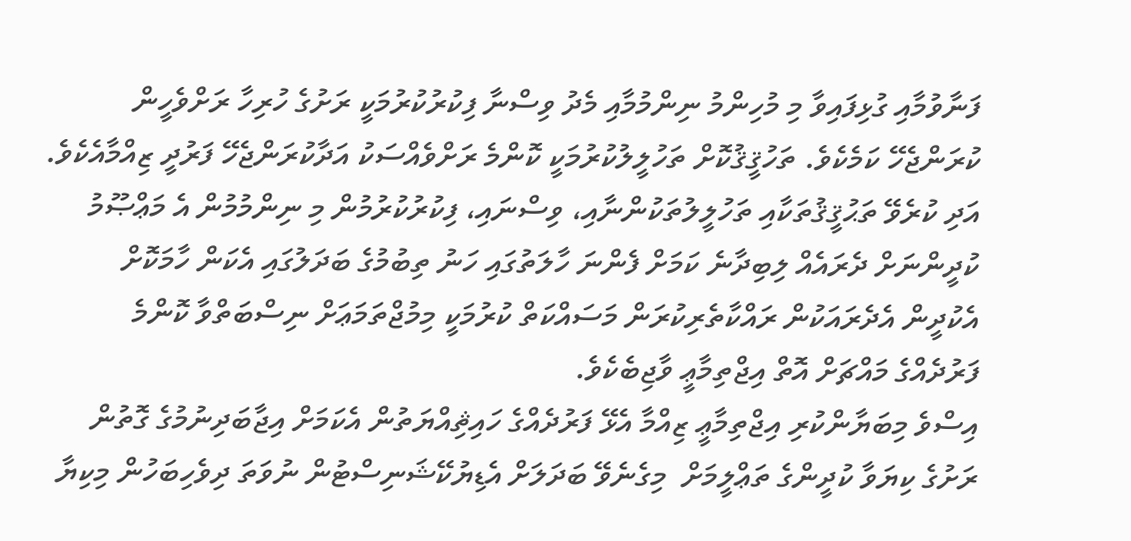ފަނާވުމާއި ގުޅިފައިވާ މި މުހިންމު ނިންމުމާއި މެދު ވިސްނާ ފިކުރުކުރުމަކީ ރަށުގެ ހުރިހާ ރަށްވެހީން ކުރަންޖެހޭ ކަމެކެވެ. ތަހުޤީޤުކޮށް ތަހުލީލުކުރުމަކީ ކޮންމެ ރަށްވެއްސަކު އަދާކުރަންޖެހޭ ފަރުދީ ޒިއްމާއެކެވެ. އަދި ކުރެވޭ ތަޙުޤީޤުތަކާއި ތަހުލީލުތަކުންނާއި، ވިސްނައި، ފިކުރުކުރުމުން މި ނިންމުމުން އެ މަޢްޞޫމު ކުދީންނަށް ދެރައެއް ލިބިދާނެ ކަމަށް ފެންނަ ހާލަތުގައި ހަނު ތިބުމުގެ ބަދަލުގައި އެކަން ހާމަކޮށް އެކުދީން އެދެރައަކުން ރައްކާތެރިކުރަން މަސައްކަތް ކުރުމަކީ މިމުޖްތަމަޢަށް ނިސްބަތްވާ ކޮންމެ ފަރުދެއްގެ މައްޗަށް އޮތް އިޖްތިމާޢީ ވާޖިބެކެވެ.
އިސްވެ މިބަޔާންކުރި އިޖްތިމާޢީ ޒިއްމާ އެޅޭ ފަރުދެއްގެ ހައިޘިއްޔަތުން އެކަމަށް އިޖާބަދިނުމުގެ ގޮތުން ރަށުގެ ކިޔަވާ ކުދީންގެ ތަޢްލީމަށް  މިގެނެވޭ ބަދަލަށް އެޑިޔުކޭޝަނިސްޓުން ނުވަތަ ދިވެހިބަހުން މިކިޔާ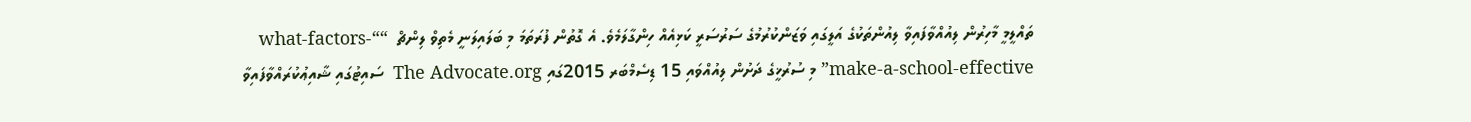ތައްލީމީ މާހިރުން ލިއުއްވާފައިވާ ލިއުންތަކުގެ އަލީގައި ވަޒަންކުރުމުގެ ސަރުސަރީ ކަޅިއެއް ހިންގާލަމެވެ. އެ ގޮތުން ފުރަތަމަ މި ބަލައިލަނީ މެތިވް ލިންޗް  ““what-factors-make-a-school-effective” މި ސުރުޚީގެ ދަށުން ލިއުއްވައި 15 ޑިސެމްބަރ 2015ގައި The Advocate.org  ސައިޓުގައި ޝާއިޢުކުރައްވާފައިވާ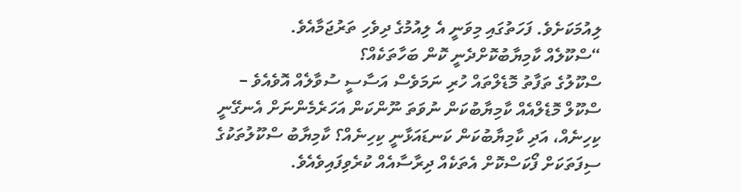ލިއުމަކަށެވެ. ފަހަތުގައި މިވަނީ އެ ލިއުމުގެ ދިވެހި ތަރުޖަމާއެވެ.
“ސްކޫލެއް ކާމިޔާބުކޮށްދެނީ ކޮން ބަހާތަކެއް؟
ސްކޫލުގެ ތަފާތު މޮޑެލްތައް ހުރި ނަމަވެސް އަސާސީ ސުވާލެއް އޮވެއެވެ – ސްކޫލް މޮޑެލްއެއް ކާމިޔާބުކަން ނުވަތަ ނޫންކަން އަހަރެމެންނަށް އެނގޭނީ ކިހިނެއް، އަދި ކާމިޔާބުކަން ކަނޑައަޅާނީ ކިހިނެއް؟ ކާމިޔާބު ސްކޫލުތަކުގެ ސިފަތަކަށް ފޯކަސްކޮށް އެތަކެއް ދިރާސާއެއް ކުރެވިފައިވެއެވެ.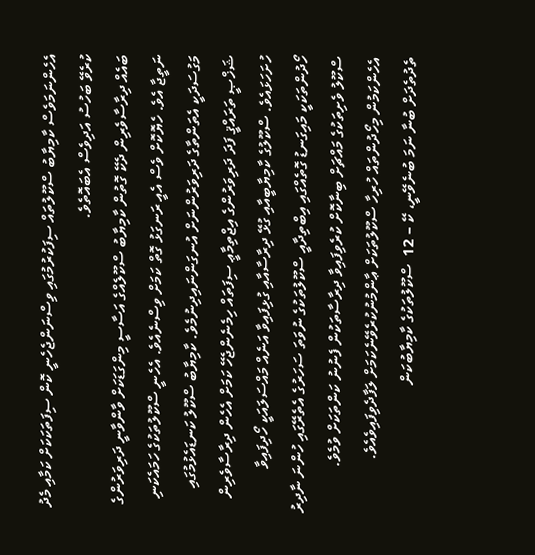އެހެންނަމަވެސް ކާމިޔާބު ސްކޫލުތައް ސިފަކުރުމުގައި ވިސްނަންޖެހެނީ ކޮން ސިފަތަކަކަށް ކަމާއި މެދު ކުރެވޭ ބަހުސު އަދިވެސް އެބައޮތެވެ.
ބައެއް ދިރާސާވެރިން ދެކޭ ގޮތުން ކާމިޔާބު ސްކޫލެއްގެ އަސާސީ މިންގަޑަކަށް ވާންވާނީ ދަރިވަރުންގެ ނަތީޖާ އެވެ. ހެޔޮކޮށް ވެސް އެއީ ރަނގަޅު ގޮތް ކަމަށް ވިސްނެއެވެ. އެހެނީ ސްކޫލުތަކުގެ ހަމައެކަނި މަގުސަދަކީ އެތަންތާގެ ދަރިވަރުންނަށް އުނގަންނައިދިނުމެވެ. ކާމިޔާބު ސްކޫލު ކަނޑައެޅުމުގައި ޝަޚްޞީ ތަރައްޤީ ފަދަ ދަރިވަރުންގެ އިޖްތިމާޢީ ސިފަތައް ހިމެނެންޖެހޭ ކަމަށް އެހެން ދިރާސާވެރިން ހުށަހަޅައެވެ. ސްކޫލުގެ ކާމިޔާބީއާއި ގުޅޭ ދިރާސާއާއި ގުޅިފައިވާ އަނެއް މައްސަލައަކީ ހޯދިފައިވާ ހޯދުންތަކަކީ މައިގަނޑު ގޮތެއްގައި އިބްތިދާއީ ސްކޫލުތަކުގެ ނުވަތަ ސަހަރުގެ އެތެރޭގައި ހުންނަ ނާދިރު ސްކޫލު ވެށިތަކުގެ މައްޗަށް ބިނާކޮށް ކުރެވިފައިވާ ދިރާސާތަކުން ފެނުނު ކަންތަކަށް ވުމެވެ. އެހެންކަމުން މިހޯދުންތައް ހުރިހާ ސްކޫލުތަކަށް ޢާންމުނުކުރެވޭނެކަމަށް ލަފާދެވިފައިވެއެވެ.
ތެދުތެދަށް ބުނާ ނަމަ ބުނެވޭނީ، ކޭ – 12  ސްކޫލުތަކުގެ ކާމިޔާބުކަން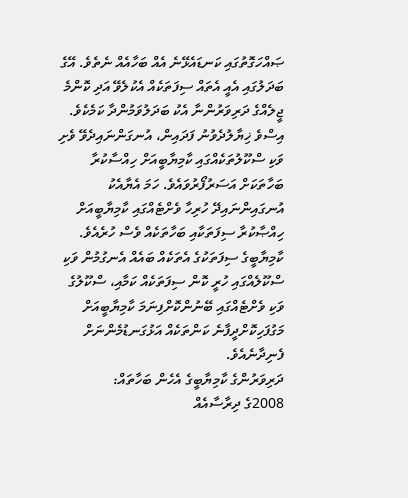ޞައްހަގޮތުގައި ކަނޑައެޅޭނެ އެއް ބަހާއެއް ނެތެވެ. އޭގެ ބަދަލުގައި އެއީ އެތައް ސިފަތަކެއް އެކުލެވޭ އަދި ކޮންމެ ޖީލެއްގެ ދަރިވަރުންނާ އެކު ބަދަލުވަމުންދާ ކަމެކެވެ. އިސްވެ ޚިޔާލުދެވުނު ފަދައިން، އުނގަންނައިދެވޭ ވެށި ވަކި ސްކޫލުތަކެއްގައި ކާމިޔާބީއަށް ހިއްސާކުރާ ބަހާތަކަށް އަސަރުފޯރުވައެވެ. ހަމަ އެޔާއެކު އުނގައިންނައިދޭ ހުރިހާ ވެށްޓެއްގައި ކާމިޔާބީއަށް ހިއްޞާކުރާ ސިފަތަކާއި ބަހާތަކެއް ވެސް ހުރެއެވެ. ކާމިޔާބީގެ ސިފަތަކުގެ އެތަކެއް ބައެއް އެނގުމުން ވަކި ސްކޫލެއްގައި ހުރީ ކޮން ސިފަތަކެއް ކަމާއި، ސްކޫލުގެ ވަކި ވެށްޓެއްގައި ބޭނުންކޮށްފިނަމަ ކާމިޔާބީއަށް މަގުފަހިކޮށްދީފާނެ ކަންތަކެއް އަޅުގަނޑުމެންނަށް ފެނިދާނެއެވެ.
ދަރިވަރުންގެ ކާމިޔާބީގެ އެހެން ބަހާތައް:
2008ގެ ދިރާސާއެއް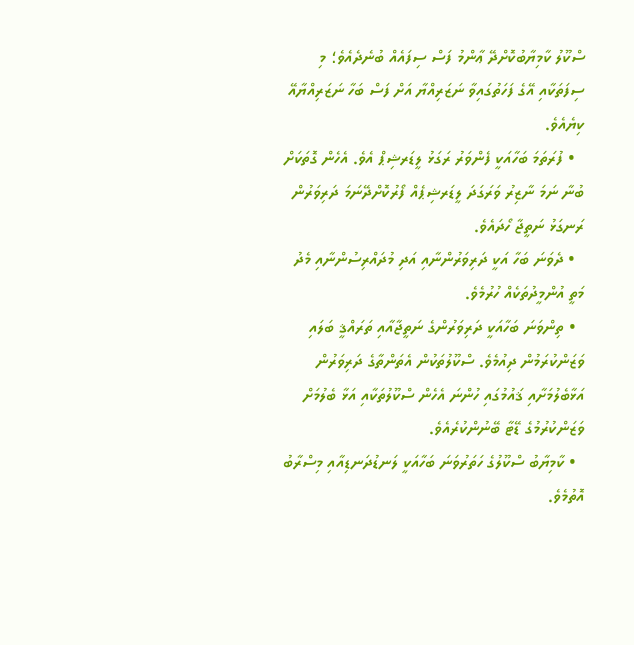ސްކޫލު ކާމިޔާބުކޮށްދޭ ޢާންމު ފަސް ސިފައެއް ބުނެދެއެވެ؛ މި ސިފަތަކާއި އޭގެ ފަހަތުގައިވާ ނަޒަރިއްޔާ އަށް ފަސް ބަހާ ނަޒަރިއްޔާއޭ ކިޔެއެވެ.
  • ފުރަތަމަ ބަހާއަކީ ފެންވަރު ރަގަޅު ލީޑަރޝިޕް އެވެ. އެހެން ގޮތަކަށް ބުނާ ނަމަ ނާޒިރު ވަރަގަދަ ލީޑަރޝިޕެއް ފޯރުކޮށްދޭނަމަ ދަރިވަރުން ރަނގަޅު ނަތީޖާ ހޯދައެވެ.
  • ދެވަނަ ބަހާ އަކީ ދަރިވަރުންނާއި އަދި މުދައްރިސުންނާއި މެދު މަތީ އުންމީދުތަކެއް ހުރުމެވެ.
  • ތިންވަނަ ބަހާއަކީ ދަރިވަރުންގެ ނަތީޖާއާއި ތަރައްޤީ ބަލައި ވަޒަންކުރަމުން ދިއުމެވެ. ސްކޫލުތަކުން އެތަންތާގެ ދަރިވަރުން އަޅާބެލުމަށާއި ޤައުމުގައި ހުންނަ އެހެން ސްކޫލުތަކާއި އަޅާ ބެލުމަށް ވަޒަންކުރުމުގެ ޑޭޓާ ބޭނުންކުރެއެވެ.
  • ކާމިޔާބު ސްކޫލުގެ ހަތަރުވަނަ ބަހާއަކީ ލަނޑުދަނޑިއާއި މިސްރާބު އޮތުމެވެ.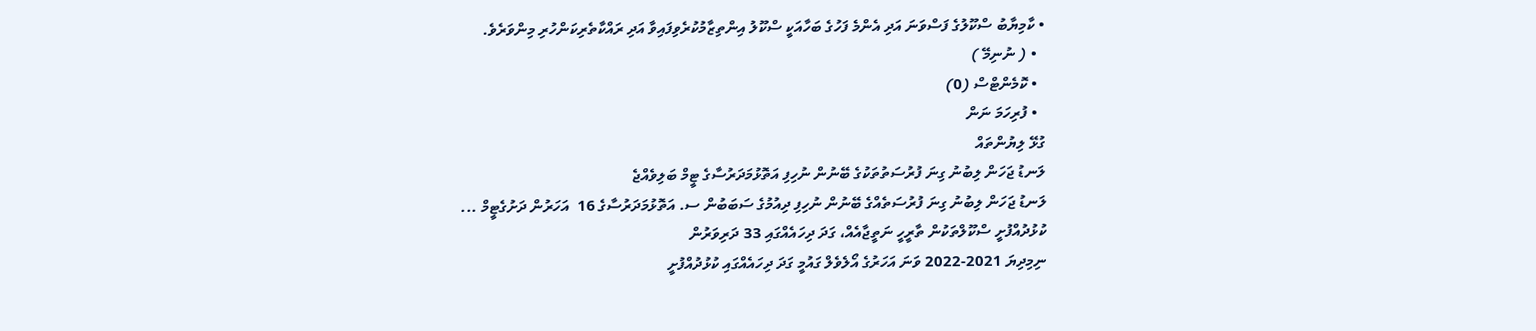• ކާމިޔާބު ސްކޫލުގެ ފަސްވަނަ އަދި އެންމެ ފަހުގެ ބަހާއަކީ ސްކޫލު އިންތިޒާމުކުރެވިފައިވާ އަދި ރައްކާތެރިކަންހުރި މިންވަރެވެ.
  • ( ނުނިމޭ )
  • ކޮމެންޓްސް (0)
  • ފުރިހަމަ ނަން
ގުޅޭ ލިޔުންތައް
ލަނޑު ޖަހަން ލިބުނު ގިނަ ފުރުސަތުތަކުގެ ބޭނުން ނުހިފި އަތޮޅުމަދަރުސާގެ ޓީމް ބަލިވެއްޖެ
ލަނޑު ޖަހަން ލިބުނު ގިނަ ފުރުސަތެއްގެ ބޭނުން ނުހިފި ދިއުމުގެ ސަބަބުން ސ. އަތޮޅުމަދަރުސާގެ 16  އަހަރުން ދަށުގެޓީމް ...
ކުޅުދުއްފުށީ ސްކޫލްތަކުން ތާރީހީ ނަތީޖާއެއް، ގަދަ ދިހައެއްގައި 33 ދަރިވަރުން
ނިމިދިޔަ 2021-2022 ވަނަ އަހަރުގެ އޯލެވެލް ގައުމީ ގަދަ ދިހައެއްގައި ކުޅުދުއްފުށީ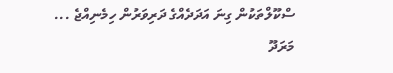ސްކޫލްތަކުން ގިނަ އަދަދެއްގެ ދަރިވަރުން ހިމެނިއްޖެ ...
މަރަދޫ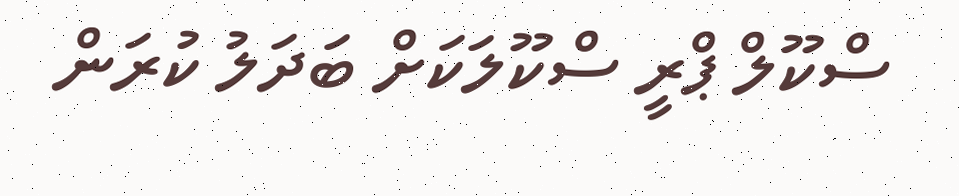ސްކޫލް ޕްރީ ސްކޫލަކަށް ބަދަލު ކުރަން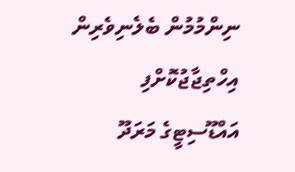ނިންމުމުން ބެލެނިވެރިން އިހްތިޖާޖުކޮށްފި
އައްޑޫސިޓީގެ މަރަދޫ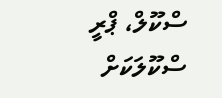ސްކޫލް، ޕްރީ ސްކޫލަކަށް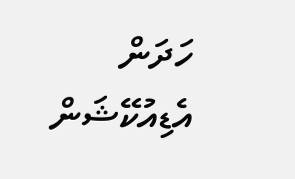ހަދަން އެޑިއުކޭޝަން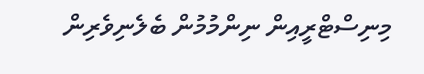މިނިސްޓްރީއިން ނިންމުމުން ބެލެނިވެރިން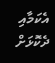އެކަމާއި ދެކޮޅަށް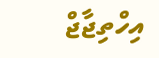އިހްތިޖާޖް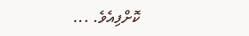ކޮށްފިއެވެ. ...